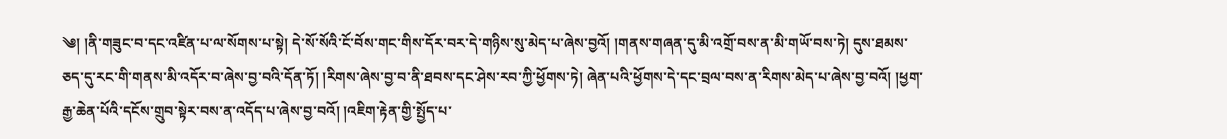༄། །ནི་གཟུང་བ་དང་འཛིན་པ་ལ་སོགས་པ་སྟེ། དེ་སོ་སོའི་ངོ་བོས་གང་གིས་དོར་བར་དེ་གཉིས་སུ་མེད་པ་ཞེས་བྱའོ། །གནས་གཞན་དུ་མི་འགྲོ་བས་ན་མི་གཡོ་བས་ཏེ། དུས་ཐམས་ཅད་དུ་རང་གི་གནས་མི་འདོར་བ་ཞེས་བྱ་བའི་དོན་ཏོ། །རིགས་ཞེས་བྱ་བ་ནི་ཐབས་དང་ཤེས་རབ་ཀྱི་ཕྱོགས་ཏེ། ཞེན་པའི་ཕྱོགས་དེ་དང་བྲལ་བས་ན་རིགས་མེད་པ་ཞེས་བྱ་བའོ། །ཕྱག་རྒྱ་ཆེན་པོའི་དངོས་གྲུབ་སྟེར་བས་ན་འདོད་པ་ཞེས་བྱ་བའོ། །འཇིག་རྟེན་གྱི་སྤྱོད་པ་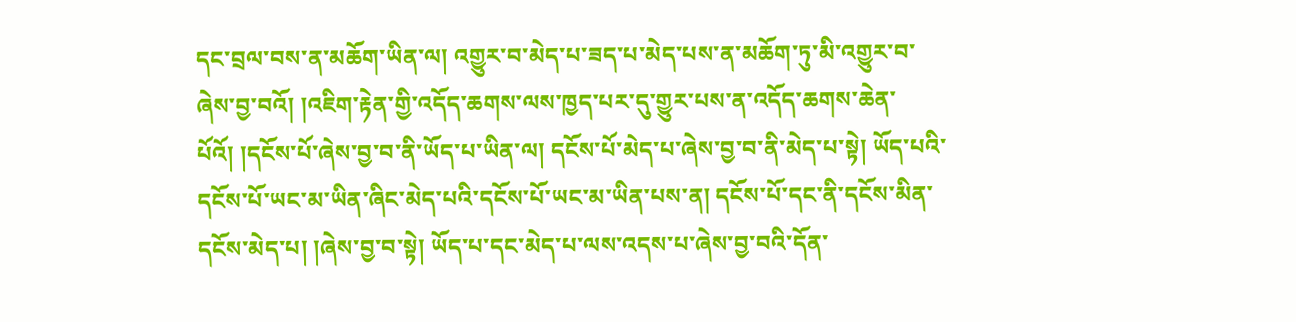དང་བྲལ་བས་ན་མཆོག་ཡིན་ལ། འགྱུར་བ་མེད་པ་ཟད་པ་མེད་པས་ན་མཆོག་ཏུ་མི་འགྱུར་བ་ཞེས་བྱ་བའོ། །འཇིག་རྟེན་གྱི་འདོད་ཆགས་ལས་ཁྱད་པར་དུ་གྱུར་པས་ན་འདོད་ཆགས་ཆེན་པོའོ། །དངོས་པོ་ཞེས་བྱ་བ་ནི་ཡོད་པ་ཡིན་ལ། དངོས་པོ་མེད་པ་ཞེས་བྱ་བ་ནི་མེད་པ་སྟེ། ཡོད་པའི་དངོས་པོ་ཡང་མ་ཡིན་ཞིང་མེད་པའི་དངོས་པོ་ཡང་མ་ཡིན་པས་ན། དངོས་པོ་དང་ནི་དངོས་མིན་དངོས་མེད་པ། །ཞེས་བྱ་བ་སྟེ། ཡོད་པ་དང་མེད་པ་ལས་འདས་པ་ཞེས་བྱ་བའི་དོན་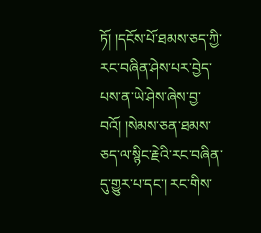ཏོ། །དངོས་པོ་ཐམས་ཅད་ཀྱི་རང་བཞིན་ཤེས་པར་བྱེད་པས་ན་ཡེ་ཤེས་ཞེས་བྱ་བའོ། །སེམས་ཅན་ཐམས་ཅད་ལ་སྙིང་རྗེའི་རང་བཞིན་དུ་གྱུར་པ་དང་། རང་གིས་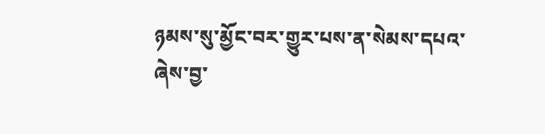ཉམས་སུ་མྱོང་བར་གྱུར་པས་ན་སེམས་དཔའ་ཞེས་བྱ་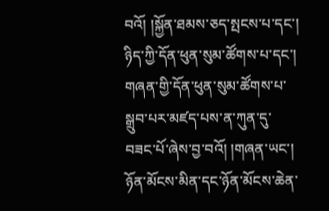བའོ། །སྐྱོན་ཐམས་ཅད་སྤངས་པ་དང་། ཉིད་ཀྱི་དོན་ཕུན་སུམ་ཚོགས་པ་དང་། གཞན་གྱི་དོན་ཕུན་སུམ་ཚོགས་པ་སྒྲུབ་པར་མཛད་པས་ན་ཀུན་དུ་བཟང་པོ་ཞེས་བྱ་བའོ། །གཞན་ཡང་། ཉོན་མོངས་མིན་དང་ཉོན་མོངས་ཆེན་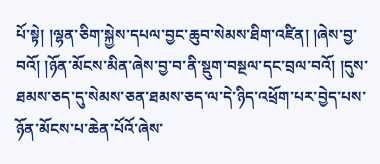པོ་སྟེ། །ལྷན་ཅིག་སྐྱེས་དཔལ་བྱང་ཆུབ་སེམས་ཐིག་འཛིན། །ཞེས་བྱ་བའོ། །ཉོན་མོངས་མིན་ཞེས་བྱ་བ་ནི་སྡུག་བསྔལ་དང་བྲལ་བའོ། །དུས་ཐམས་ཅད་དུ་སེམས་ཅན་ཐམས་ཅད་ལ་དེ་ཉིད་འཕྲོག་པར་བྱེད་པས་ཉོན་མོངས་པ་ཆེན་པོའོ་ཞེས་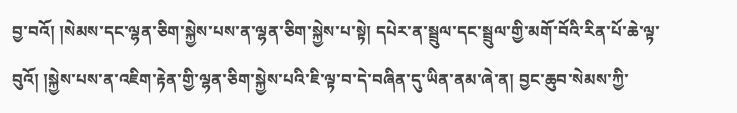བྱ་བའོ། །སེམས་དང་ལྷན་ཅིག་སྐྱེས་པས་ན་ལྷན་ཅིག་སྐྱེས་པ་སྟེ། དཔེར་ན་སྦྲུལ་དང་སྦྲུལ་གྱི་མགོ་བོའི་རིན་པོ་ཆེ་ལྟ་བུའོ། །སྐྱེས་པས་ན་འཇིག་རྟེན་གྱི་ལྷན་ཅིག་སྐྱེས་པའི་ཇི་ལྟ་བ་དེ་བཞིན་དུ་ཡིན་ནམ་ཞེ་ན། བྱང་ཆུབ་སེམས་ཀྱི་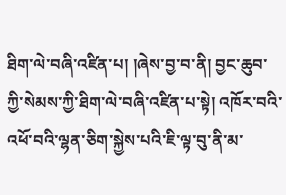ཐིག་ལེ་བཞི་འཛིན་པ། །ཞེས་བྱ་བ་ནི། བྱང་ཆུབ་ཀྱི་སེམས་ཀྱི་ཐིག་ལེ་བཞི་འཛིན་པ་སྟེ། འཁོར་བའི་འཕོ་བའི་ལྷན་ཅིག་སྐྱེས་པའི་ཇི་ལྟ་བུ་ནི་མ་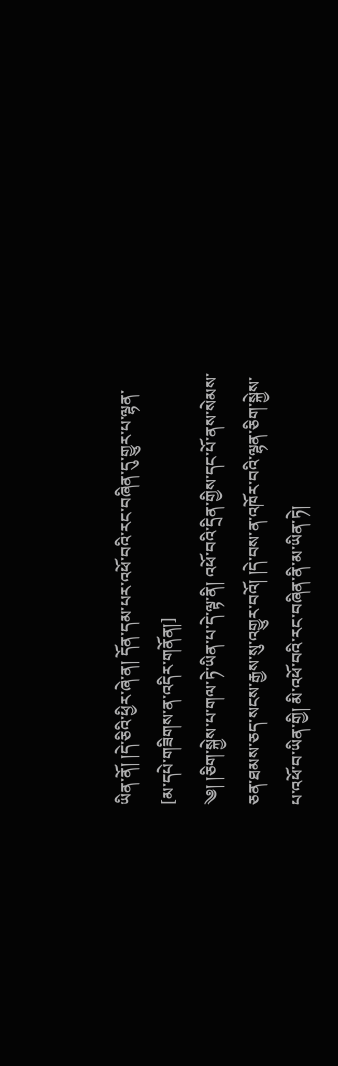ཡིན་ནོ། །དེ་ཅིའི་ཕྱིར་ཞེ་ན། དོན་དམ་པར་འཕོ་བའི་རང་བཞིན་དུ་གྱུར་པ་ལྷན་
[མ་དཔེ་གཟིགས་ན་འདིར་གནོན།]
༄། །ཅིག་སྐྱེས་པ་གལ་ཏེ་ཡིན་པ་དེ་ལྟ་ནི། འཕོ་བའི་དྲིན་གྱིས་དང་པོ་ནས་སེམས་ཅན་ཐམས་ཅད་སངས་རྒྱས་སུ་འགྱུར་བའོ། །དེ་བས་ན་འཁོར་བའི་ལྷན་ཅིག་སྐྱེས་པ་འཕོ་བ་ཡིན་གྱི། མི་འཕོ་བའི་རང་བཞིན་ནི་མ་ཡིན་ཏེ།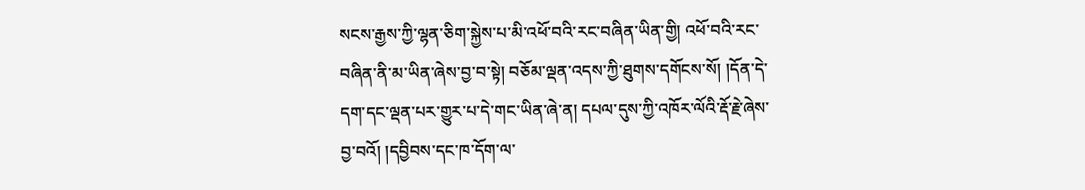སངས་རྒྱས་ཀྱི་ལྷན་ཅིག་སྐྱེས་པ་མི་འཕོ་བའི་རང་བཞིན་ཡིན་གྱི། འཕོ་བའི་རང་བཞིན་ནི་མ་ཡིན་ཞེས་བྱ་བ་སྟེ། བཅོམ་ལྡན་འདས་ཀྱི་ཐུགས་དགོངས་སོ། །དོན་དེ་དག་དང་ལྡན་པར་གྱུར་པ་དེ་གང་ཡིན་ཞེ་ན། དཔལ་དུས་ཀྱི་འཁོར་ལོའི་རྡོ་རྗེ་ཞེས་བྱ་བའོ། །དབྱིབས་དང་ཁ་དོག་ལ་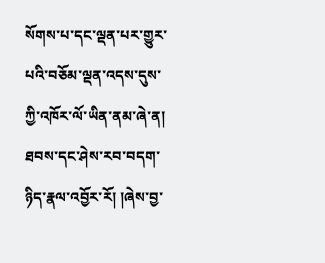སོགས་པ་དང་ལྡན་པར་གྱུར་པའི་བཅོམ་ལྡན་འདས་དུས་ཀྱི་འཁོར་ལོ་ཡིན་ནམ་ཞེ་ན། ཐབས་དང་ཤེས་རབ་བདག་ཉིད་རྣལ་འབྱོར་རོ། །ཞེས་བྱ་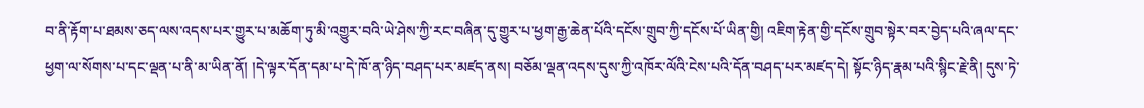བ་ནི་རྟོག་པ་ཐམས་ཅད་ལས་འདས་པར་གྱུར་པ་མཆོག་ཏུ་མི་འགྱུར་བའི་ཡེ་ཤེས་ཀྱི་རང་བཞིན་དུ་གྱུར་པ་ཕྱག་རྒྱ་ཆེན་པོའི་དངོས་གྲུབ་ཀྱི་དངོས་པོ་ཡིན་གྱི། འཇིག་རྟེན་གྱི་དངོས་གྲུབ་སྟེར་བར་བྱེད་པའི་ཞལ་དང་ཕྱག་ལ་སོགས་པ་དང་ལྡན་པ་ནི་མ་ཡིན་ནོ། །དེ་ལྟར་དོན་དམ་པ་དེ་ཁོ་ན་ཉིད་བཤད་པར་མཛད་ནས། བཅོམ་ལྡན་འདས་དུས་ཀྱི་འཁོར་ལོའི་ངེས་པའི་དོན་བཤད་པར་མཛད་དེ། སྟོང་ཉིད་རྣམ་པའི་སྙིང་རྗེ་ནི། དུས་ཏེ་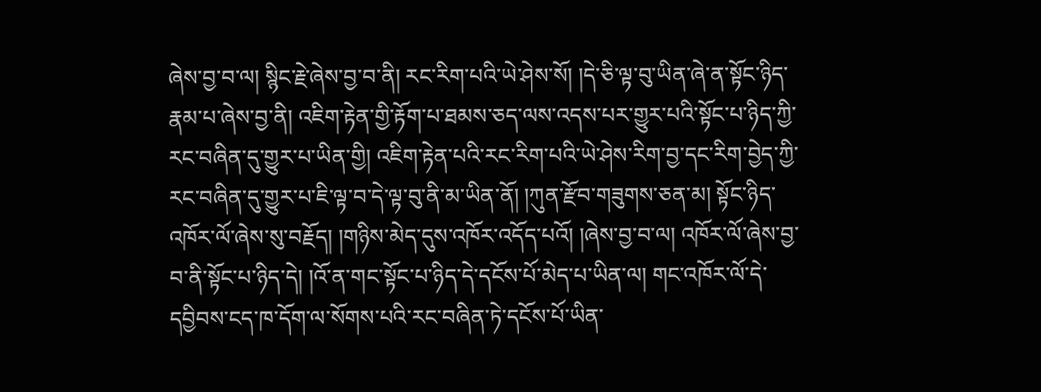ཞེས་བྱ་བ་ལ། སྙིང་རྗེ་ཞེས་བྱ་བ་ནི། རང་རིག་པའི་ཡེ་ཤེས་སོ། །དེ་ཅི་ལྟ་བུ་ཡིན་ཞེ་ན་སྟོང་ཉིད་རྣམ་པ་ཞེས་བྱ་ནི། འཇིག་རྟེན་གྱི་རྟོག་པ་ཐམས་ཅད་ལས་འདས་པར་གྱུར་པའི་སྟོང་པ་ཉིད་ཀྱི་རང་བཞིན་དུ་གྱུར་པ་ཡིན་གྱི། འཇིག་རྟེན་པའི་རང་རིག་པའི་ཡེ་ཤེས་རིག་བྱ་དང་རིག་བྱེད་ཀྱི་རང་བཞིན་དུ་གྱུར་པ་ཇི་ལྟ་བ་དེ་ལྟ་བུ་ནི་མ་ཡིན་ནོ། །ཀུན་རྫོབ་གཟུགས་ཅན་མ། སྟོང་ཉིད་འཁོར་ལོ་ཞེས་སུ་བརྗོད། །གཉིས་མེད་དུས་འཁོར་འདོད་པའོ། །ཞེས་བྱ་བ་ལ། འཁོར་ལོ་ཞེས་བྱ་བ་ནི་སྟོང་པ་ཉིད་དེ། །འོ་ན་གང་སྟོང་པ་ཉིད་དེ་དངོས་པོ་མེད་པ་ཡིན་ལ། གང་འཁོར་ལོ་དེ་དབྱིབས་ངད་ཁ་དོག་ལ་སོགས་པའི་རང་བཞིན་ཏེ་དངོས་པོ་ཡིན་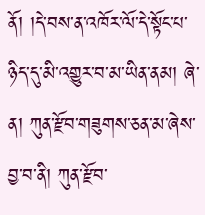ནོ། །དེ་བས་ན་འཁོར་ལོ་དེ་སྟོང་པ་ཉིད་དུ་མི་འགྱུར་བ་མ་ཡིན་ནམ། ཞེ་ན། ཀུན་རྫོབ་གཟུགས་ཅན་མ་ཞེས་བྱ་བ་ནི། ཀུན་རྫོབ་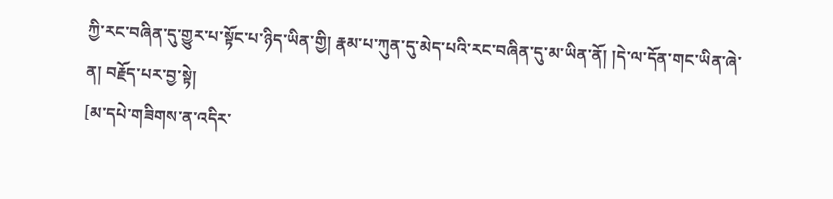ཀྱི་རང་བཞིན་དུ་གྱུར་པ་སྟོང་པ་ཉིད་ཡིན་གྱི། རྣམ་པ་ཀུན་དུ་མེད་པའི་རང་བཞིན་དུ་མ་ཡིན་ནོ། །དེ་ལ་དོན་གང་ཡིན་ཞེ་ན། བརྗོད་པར་བྱ་སྟེ།
[མ་དཔེ་གཟིགས་ན་འདིར་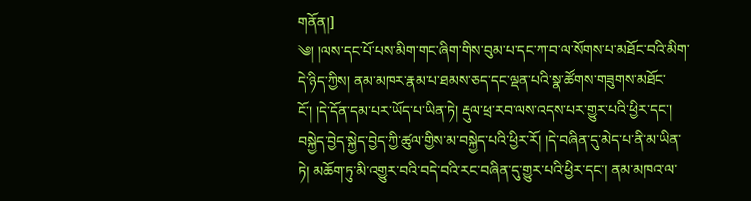གནོན།]
༄། །ལས་དང་པོ་པས་མིག་གང་ཞིག་གིས་བུམ་པ་དང་ཀ་བ་ལ་སོགས་པ་མཐོང་བའི་མིག་དེ་ཉིད་ཀྱིས། ནམ་མཁར་རྣམ་པ་ཐམས་ཅད་དང་ལྡན་པའི་སྣ་ཚོགས་གཟུགས་མཐོང་ངོ་། །དེ་དོན་དམ་པར་ཡོད་པ་ཡིན་ཏེ། རྡུལ་ཕྲ་རབ་ལས་འདས་པར་གྱུར་པའི་ཕྱིར་དང་། བསྐྱེད་བྱེད་སྐྱེད་བྱེད་ཀྱི་ཚུལ་གྱིས་མ་བསྐྱེད་པའི་ཕྱིར་རོ། །དེ་བཞིན་དུ་མེད་པ་ནི་མ་ཡིན་ཏེ། མཆོག་ཏུ་མི་འགྱུར་བའི་བདེ་བའི་རང་བཞིན་དུ་གྱུར་པའི་ཕྱིར་དང་། ནམ་མཁའ་ལ་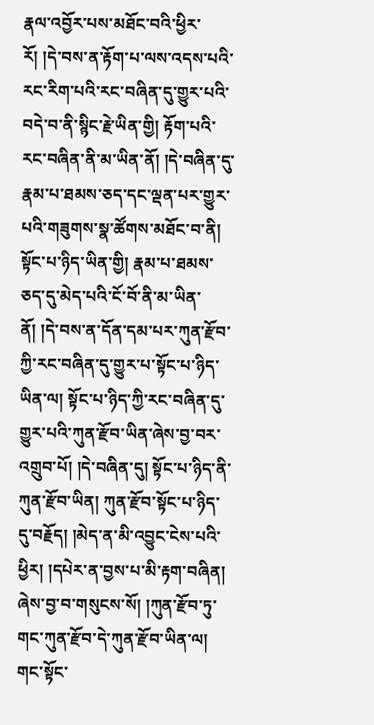རྣལ་འབྱོར་པས་མཐོང་བའི་ཕྱིར་རོ། །དེ་བས་ན་རྟོག་པ་ལས་འདས་པའི་རང་རིག་པའི་རང་བཞིན་དུ་གྱུར་པའི་བདེ་བ་ནི་སྙིང་རྗེ་ཡིན་གྱི། རྟོག་པའི་རང་བཞིན་ནི་མ་ཡིན་ནོ། །དེ་བཞིན་དུ་རྣམ་པ་ཐམས་ཅད་དང་ལྡན་པར་གྱུར་པའི་གཟུགས་སྣ་ཚོགས་མཐོང་བ་ནི། སྟོང་པ་ཉིད་ཡིན་གྱི། རྣམ་པ་ཐམས་ཅད་དུ་མེད་པའི་ངོ་བོ་ནི་མ་ཡིན་ནོ། །དེ་བས་ན་དོན་དམ་པར་ཀུན་རྫོབ་ཀྱི་རང་བཞིན་དུ་གྱུར་པ་སྟོང་པ་ཉིད་ཡིན་ལ། སྟོང་པ་ཉིད་ཀྱི་རང་བཞིན་དུ་གྱུར་པའི་ཀུན་རྫོབ་ཡིན་ཞེས་བྱ་བར་འགྲུབ་པོ། །དེ་བཞིན་དུ། སྟོང་པ་ཉིད་ནི་ཀུན་རྫོབ་ཡིན། ཀུན་རྫོབ་སྟོང་པ་ཉིད་དུ་བརྗོད། །མེད་ན་མི་འབྱུང་ངེས་པའི་ཕྱིར། །དཔེར་ན་བྱས་པ་མི་རྟག་བཞིན། ཞེས་བྱ་བ་གསུངས་སོ། །ཀུན་རྫོབ་ཏུ་གང་ཀུན་རྫོབ་དེ་ཀུན་རྫོབ་ཡིན་ལ། གང་སྟོང་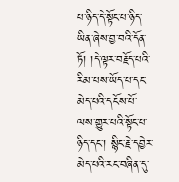པ་ཉིད་དེ་སྟོང་པ་ཉིད་ཡིན་ཞེས་བྱ་བའི་དོན་ཏོ། །དེ་ལྟར་བརྗོད་པའི་རིམ་པས་ཡོད་པ་དང་མེད་པའི་དངོས་པོ་ལས་གྱུར་པའི་སྟོང་པ་ཉིད་དང་། སྙིང་རྗེ་དབྱེར་མེད་པའི་རང་བཞིན་དུ་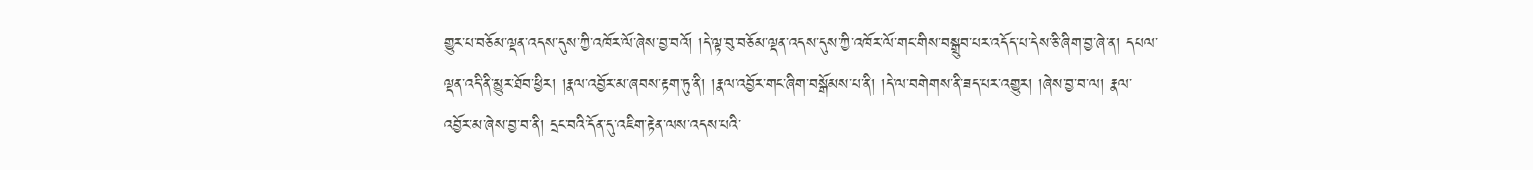གྱུར་པ་བཅོམ་ལྡན་འདས་དུས་ཀྱི་འཁོར་ལོ་ཞེས་བྱ་བའོ། །དེ་ལྟ་བུ་བཅོམ་ལྡན་འདས་དུས་ཀྱི་འཁོར་ལོ་གང་གིས་བསྒྲུབ་པར་འདོད་པ་དེས་ཅི་ཞིག་བྱ་ཞེ་ན། དཔལ་ལྡན་འདི་ནི་མྱུར་ཐོབ་ཕྱིར། །རྣལ་འབྱོར་མ་ཞབས་རྟག་ཏུ་ནི། །རྣལ་འབྱོར་གང་ཞིག་བསྒོམས་པ་ནི། །དེ་ལ་བགེགས་ནི་ཟད་པར་འགྱུར། །ཞེས་བྱ་བ་ལ། རྣལ་འབྱོར་མ་ཞེས་བྱ་བ་ནི། དྲང་བའི་དོན་དུ་འཇིག་རྟེན་ལས་འདས་པའི་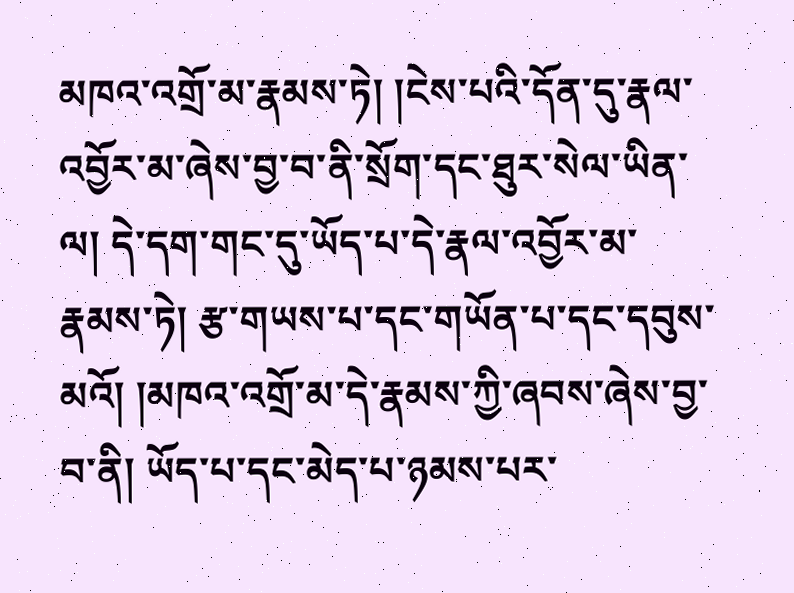མཁའ་འགྲོ་མ་རྣམས་ཏེ། །ངེས་པའི་དོན་དུ་རྣལ་འབྱོར་མ་ཞེས་བྱ་བ་ནི་སྲོག་དང་ཐུར་སེལ་ཡིན་ལ། དེ་དག་གང་དུ་ཡོད་པ་དེ་རྣལ་འབྱོར་མ་རྣམས་ཏེ། རྩ་གཡས་པ་དང་གཡོན་པ་དང་དབུས་མའོ། །མཁའ་འགྲོ་མ་དེ་རྣམས་ཀྱི་ཞབས་ཞེས་བྱ་བ་ནི། ཡོད་པ་དང་མེད་པ་ཉམས་པར་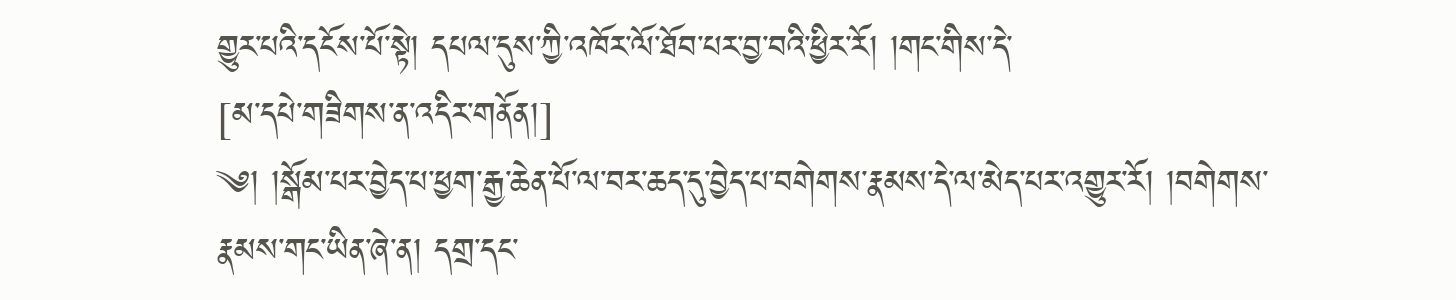གྱུར་པའི་དངོས་པོ་སྟེ། དཔལ་དུས་ཀྱི་འཁོར་ལོ་ཐོབ་པར་བྱ་བའི་ཕྱིར་རོ། །གང་གིས་དེ་
[མ་དཔེ་གཟིགས་ན་འདིར་གནོན།]
༄། །སྒོམ་པར་བྱེད་པ་ཕྱག་རྒྱ་ཆེན་པོ་ལ་བར་ཆད་དུ་བྱེད་པ་བགེགས་རྣམས་དེ་ལ་མེད་པར་འགྱུར་རོ། །བགེགས་རྣམས་གང་ཡིན་ཞེ་ན། དགྲ་དང་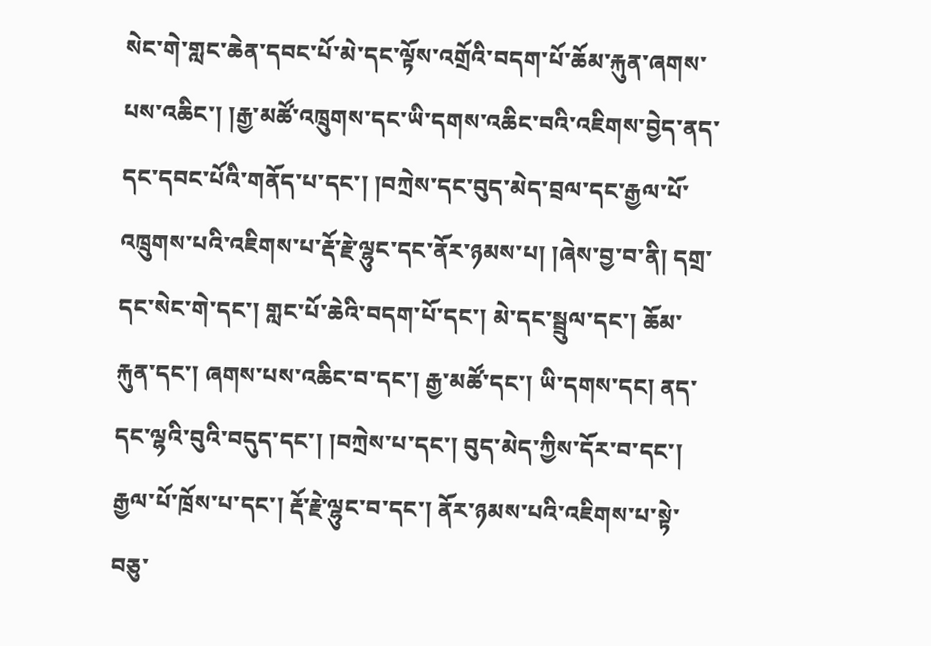སེང་གེ་གླང་ཆེན་དབང་པོ་མེ་དང་ལྟོས་འགྲོའི་བདག་པོ་ཆོམ་རྐུན་ཞགས་པས་འཆིང་། །རྒྱ་མཚོ་འཁྲུགས་དང་ཡི་དགས་འཆིང་བའི་འཇིགས་བྱེད་ནད་དང་དབང་པོའི་གནོད་པ་དང་། །བཀྲེས་དང་བུད་མེད་བྲལ་དང་རྒྱལ་པོ་འཁྲུགས་པའི་འཇིགས་པ་རྡོ་རྗེ་ལྷུང་དང་ནོར་ཉམས་པ། །ཞེས་བྱ་བ་ནི། དགྲ་དང་སེང་གེ་དང་། གླང་པོ་ཆེའི་བདག་པོ་དང་། མེ་དང་སྦྲུལ་དང་། ཆོམ་རྐུན་དང་། ཞགས་པས་འཆིང་བ་དང་། རྒྱ་མཚོ་དང་། ཡི་དགས་དང། ནད་དང་ལྷའི་བུའི་བདུད་དང་། །བཀྲེས་པ་དང་། བུད་མེད་ཀྱིས་དོར་བ་དང་། རྒྱལ་པོ་ཁྲོས་པ་དང་། རྡོ་རྗེ་ལྷུང་བ་དང་། ནོར་ཉམས་པའི་འཇིགས་པ་སྟེ་བཅུ་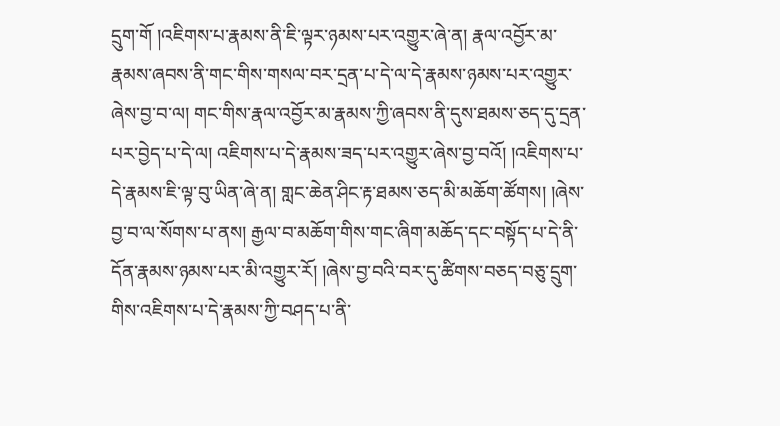དྲུག་གོ །འཇིགས་པ་རྣམས་ནི་ཇི་ལྟར་ཉམས་པར་འགྱུར་ཞེ་ན། རྣལ་འབྱོར་མ་རྣམས་ཞབས་ནི་གང་གིས་གསལ་བར་དྲན་པ་དེ་ལ་དེ་རྣམས་ཉམས་པར་འགྱུར་ཞེས་བྱ་བ་ལ། གང་གིས་རྣལ་འབྱོར་མ་རྣམས་ཀྱི་ཞབས་ནི་དུས་ཐམས་ཅད་དུ་དྲན་པར་བྱེད་པ་དེ་ལ། འཇིགས་པ་དེ་རྣམས་ཟད་པར་འགྱུར་ཞེས་བྱ་བའོ། །འཇིགས་པ་དེ་རྣམས་ཇི་ལྟ་བུ་ཡིན་ཞེ་ན། གླང་ཆེན་ཤིང་རྟ་ཐམས་ཅད་མི་མཆོག་ཚོགས། །ཞེས་བྱ་བ་ལ་སོགས་པ་ནས། རྒྱལ་བ་མཆོག་གིས་གང་ཞིག་མཆོད་དང་བསྟོད་པ་དེ་ནི་དོན་རྣམས་ཉམས་པར་མི་འགྱུར་རོ། །ཞེས་བྱ་བའི་བར་དུ་ཚིགས་བཅད་བཅུ་དྲུག་གིས་འཇིགས་པ་དེ་རྣམས་ཀྱི་བཤད་པ་ནི་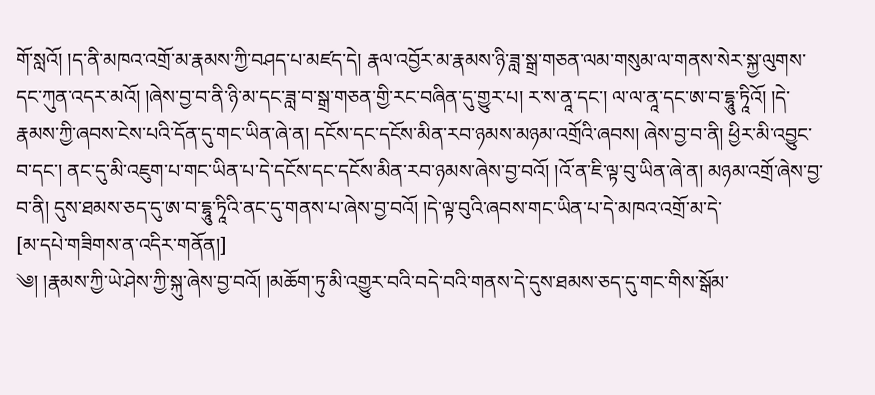གོ་སླའོ། །ད་ནི་མཁའ་འགྲོ་མ་རྣམས་ཀྱི་བཤད་པ་མཛད་དེ། རྣལ་འབྱོར་མ་རྣམས་ཉི་ཟླ་སྒྲ་གཅན་ལམ་གསུམ་ལ་གནས་སེར་སྐྱ་ལུགས་དང་ཀུན་འདར་མའོ། །ཞེས་བྱ་བ་ནི་ཉི་མ་དང་ཟླ་བ་སྒྲ་གཅན་གྱི་རང་བཞིན་དུ་གྱུར་པ། ར་ས་ནཱ་དང་། ལ་ལ་ནཱ་དང་ཨ་བ་དྷཱུ་ཏཱིའོ། །དེ་རྣམས་ཀྱི་ཞབས་ངེས་པའི་དོན་དུ་གང་ཡིན་ཞེ་ན། དངོས་དང་དངོས་མིན་རབ་ཉམས་མཉམ་འགྲོའི་ཞབས། ཞེས་བྱ་བ་ནི། ཕྱིར་མི་འབྱུང་བ་དང་། ནང་དུ་མི་འཇུག་པ་གང་ཡིན་པ་དེ་དངོས་དང་དངོས་མིན་རབ་ཉམས་ཞེས་བྱ་བའོ། །འོ་ན་ཇི་ལྟ་བུ་ཡིན་ཞེ་ན། མཉམ་འགྲོ་ཞེས་བྱ་བ་ནི། དུས་ཐམས་ཅད་དུ་ཨ་བ་དྷཱུ་ཏཱིའི་ནང་དུ་གནས་པ་ཞེས་བྱ་བའོ། །དེ་ལྟ་བུའི་ཞབས་གང་ཡིན་པ་དེ་མཁའ་འགྲོ་མ་དེ་
[མ་དཔེ་གཟིགས་ན་འདིར་གནོན།]
༄། །རྣམས་ཀྱི་ཡེ་ཤེས་ཀྱི་སྐུ་ཞེས་བྱ་བའོ། །མཆོག་ཏུ་མི་འགྱུར་བའི་བདེ་བའི་གནས་དེ་དུས་ཐམས་ཅད་དུ་གང་གིས་སྒོམ་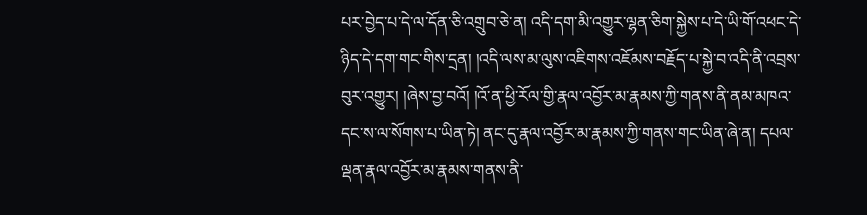པར་བྱེད་པ་དེ་ལ་དོན་ཅི་འགྲུབ་ཅེ་ན། འདི་དག་མི་འགྱུར་ལྷན་ཅིག་སྐྱེས་པ་དེ་ཡི་གོ་འཕང་དེ་ཉིད་དེ་དག་གང་གིས་དྲན། །འདི་ལས་མ་ལུས་འཇིགས་འཇོམས་བརྗོད་པ་སྐྱེ་བ་འདི་ནི་འབྲས་བུར་འགྱུར། །ཞེས་བྱ་བའོ། །འོ་ན་ཕྱི་རོལ་གྱི་རྣལ་འབྱོར་མ་རྣམས་ཀྱི་གནས་ནི་ནམ་མཁའ་དང་ས་ལ་སོགས་པ་ཡིན་ཏེ། ནང་དུ་རྣལ་འབྱོར་མ་རྣམས་ཀྱི་གནས་གང་ཡིན་ཞེ་ན། དཔལ་ལྡན་རྣལ་འབྱོར་མ་རྣམས་གནས་ནི་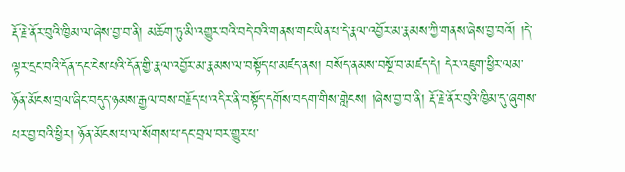རྡོ་རྗེ་ནོར་བུའི་ཁྱིམ་ལ་ཞེས་བྱ་བ་ནི། མཆོག་ཏུ་མི་འགྱུར་བའི་བདེ་བའི་གནས་གང་ཡིན་པ་དེ་རྣལ་འབྱོར་མ་རྣམས་ཀྱི་གནས་ཞེས་བྱ་བའོ། །དེ་ལྟར་དྲང་བའི་དོན་དང་ངེས་པའི་དོན་གྱི་རྣལ་འབྱོར་མ་རྣམས་ལ་བསྟོད་པ་མཛད་ནས། བསོད་ནམས་བསྔོ་བ་མཛད་དེ། དེར་འཇུག་ཕྱིར་ལམ་ཉོན་མོངས་བྲལ་ཞིང་བདུད་ཉམས་རྒྱལ་བས་བརྗོད་པ་འདིར་ནི་བསྟོད་དགོས་བདག་གིས་གླེངས། །ཞེས་བྱ་བ་ནི། རྡོ་རྗེ་ནོར་བུའི་ཁྱིམ་དུ་ཞུགས་པར་བྱ་བའི་ཕྱིར། ཉོན་མོངས་པ་ལ་སོགས་པ་དང་བྲལ་བར་གྱུར་པ་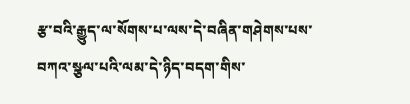རྩ་བའི་རྒྱུད་ལ་སོགས་པ་ལས་དེ་བཞིན་གཤེགས་པས་བཀའ་སྩལ་པའི་ལམ་དེ་ཉིད་བདག་གིས་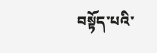བསྟོད་པའི་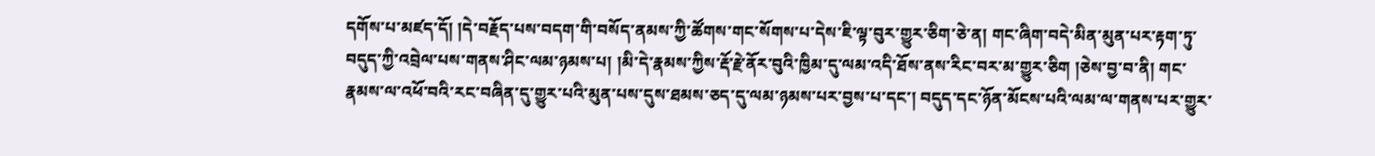དགོས་པ་མཛད་དོ། །དེ་བརྗོད་པས་བདག་གི་བསོད་ནམས་ཀྱི་ཚོགས་གང་སོགས་པ་དེས་ཇི་ལྟ་བུར་གྱུར་ཅིག་ཅེ་ན། གང་ཞིག་བདེ་མིན་མུན་པར་རྟག་ཏུ་བདུད་ཀྱི་འབྲེལ་པས་གནས་ཤིང་ལམ་ཉམས་པ། །མི་དེ་རྣམས་ཀྱིས་རྡོ་རྗེ་ནོར་བུའི་ཁྱིམ་དུ་ལམ་འདི་ཐོས་ནས་རིང་བར་མ་གྱུར་ཅིག །ཅེས་བྱ་བ་ནི། གང་རྣམས་ལ་འཕོ་བའི་རང་བཞིན་དུ་གྱུར་པའི་མུན་པས་དུས་ཐམས་ཅད་དུ་ལམ་ཉམས་པར་བྱས་པ་དང་། བདུད་དང་ཉོན་མོངས་པའི་ལམ་ལ་གནས་པར་གྱུར་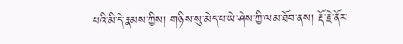པའི་མི་དེ་རྣམས་ཀྱིས། གཉིས་སུ་མེད་པ་ཡེ་ཤེས་ཀྱི་ལམ་ཐོབ་ནས། རྡོ་རྗེ་ནོར་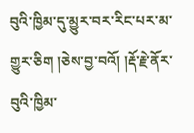བུའི་ཁྱིམ་དུ་མྱུར་བར་རིང་པར་མ་གྱུར་ཅིག །ཅེས་བྱ་བའོ། །རྡོ་རྗེ་ནོར་བུའི་ཁྱིམ་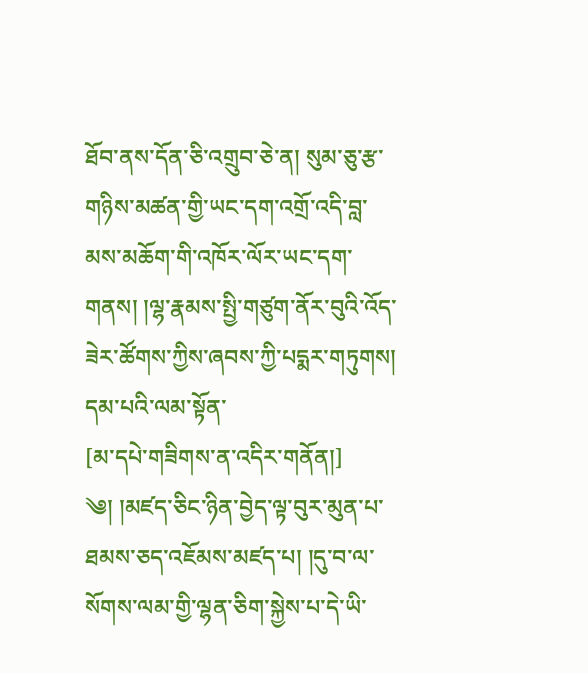ཐོབ་ནས་དོན་ཅི་འགྲུབ་ཅེ་ན། སུམ་ཅུ་རྩ་གཉིས་མཚན་གྱི་ཡང་དག་འགྲོ་འདི་བླ་མས་མཆོག་གི་འཁོར་ལོར་ཡང་དག་གནས། །ལྷ་རྣམས་སྤྱི་གཙུག་ནོར་བུའི་འོད་ཟེར་ཚོགས་ཀྱིས་ཞབས་ཀྱི་པདྨར་གཏུགས། དམ་པའི་ལམ་སྟོན་
[མ་དཔེ་གཟིགས་ན་འདིར་གནོན།]
༄། །མཛད་ཅིང་ཉིན་བྱེད་ལྟ་བུར་མུན་པ་ཐམས་ཅད་འཇོམས་མཛད་པ། །དུ་བ་ལ་སོགས་ལམ་གྱི་ལྷན་ཅིག་སྐྱེས་པ་དེ་ཡི་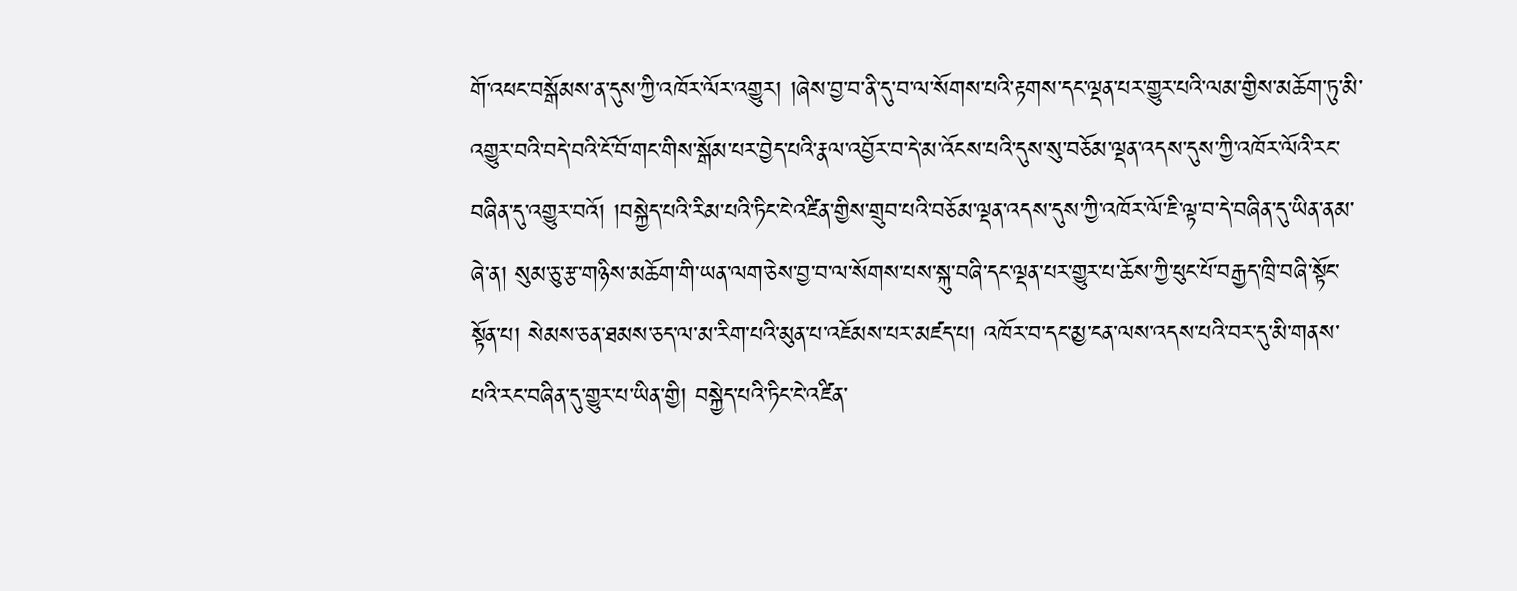གོ་འཕང་བསྒོམས་ན་དུས་ཀྱི་འཁོར་ལོར་འགྱུར། །ཞེས་བྱ་བ་ནི་དུ་བ་ལ་སོགས་པའི་རྟགས་དང་ལྡན་པར་གྱུར་པའི་ལམ་གྱིས་མཆོག་ཏུ་མི་འགྱུར་བའི་བདེ་བའི་ངོ་བོ་གང་གིས་སྒོམ་པར་བྱེད་པའི་རྣལ་འབྱོར་བ་དེ་མ་འོངས་པའི་དུས་སུ་བཅོམ་ལྡན་འདས་དུས་ཀྱི་འཁོར་ལོའི་རང་བཞིན་དུ་འགྱུར་བའོ། །བསྐྱེད་པའི་རིམ་པའི་ཏིང་ངེ་འཛིན་གྱིས་གྲུབ་པའི་བཅོམ་ལྡན་འདས་དུས་ཀྱི་འཁོར་ལོ་ཇི་ལྟ་བ་དེ་བཞིན་དུ་ཡིན་ནམ་ཞེ་ན། སུམ་ཅུ་རྩ་གཉིས་མཆོག་གི་ཡན་ལག་ཅེས་བྱ་བ་ལ་སོགས་པས་སྐུ་བཞི་དང་ལྡན་པར་གྱུར་པ་ཆོས་ཀྱི་ཕུང་པོ་བརྒྱད་ཁྲི་བཞི་སྟོང་སྟོན་པ། སེམས་ཅན་ཐམས་ཅད་ལ་མ་རིག་པའི་མུན་པ་འཇོམས་པར་མཛད་པ། འཁོར་བ་དང་མྱ་ངན་ལས་འདས་པའི་བར་དུ་མི་གནས་པའི་རང་བཞིན་དུ་གྱུར་པ་ཡིན་གྱི། བསྐྱེད་པའི་ཏིང་ངེ་འཛིན་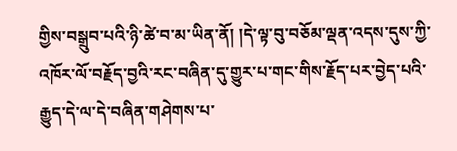གྱིས་བསྒྲུབ་པའི་ཉི་ཚེ་བ་མ་ཡིན་ནོ། །དེ་ལྟ་བུ་བཅོམ་ལྡན་འདས་དུས་ཀྱི་འཁོར་ལོ་བརྗོད་བྱའི་རང་བཞིན་དུ་གྱུར་པ་གང་གིས་རྗོད་པར་བྱེད་པའི་རྒྱུད་དེ་ལ་དེ་བཞིན་གཤེགས་པ་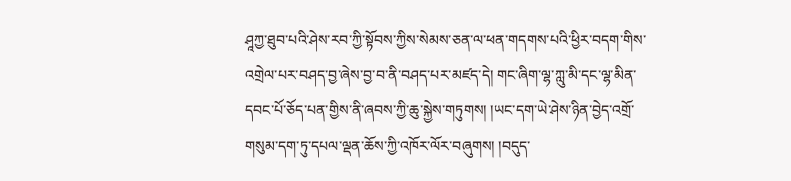ཤཱཀྱ་ཐུབ་པའི་ཤེས་རབ་ཀྱི་སྟོབས་ཀྱིས་སེམས་ཅན་ལ་ཕན་གདགས་པའི་ཕྱིར་བདག་གིས་འགྲེལ་པར་བཤད་བྱ་ཞེས་བྱ་བ་ནི་བཤད་པར་མཛད་དེ། གང་ཞིག་ལྷ་ཀླུ་མི་དང་ལྷ་མིན་དབང་པོ་ཅོད་པན་གྱིས་ནི་ཞབས་ཀྱི་ཆུ་སྐྱེས་གཏུགས། །ཡང་དག་ཡེ་ཤེས་ཉིན་བྱེད་འགྲོ་གསུམ་དག་ཏུ་དཔལ་ལྡན་ཆོས་ཀྱི་འཁོར་ལོར་བཞུགས། །བདུད་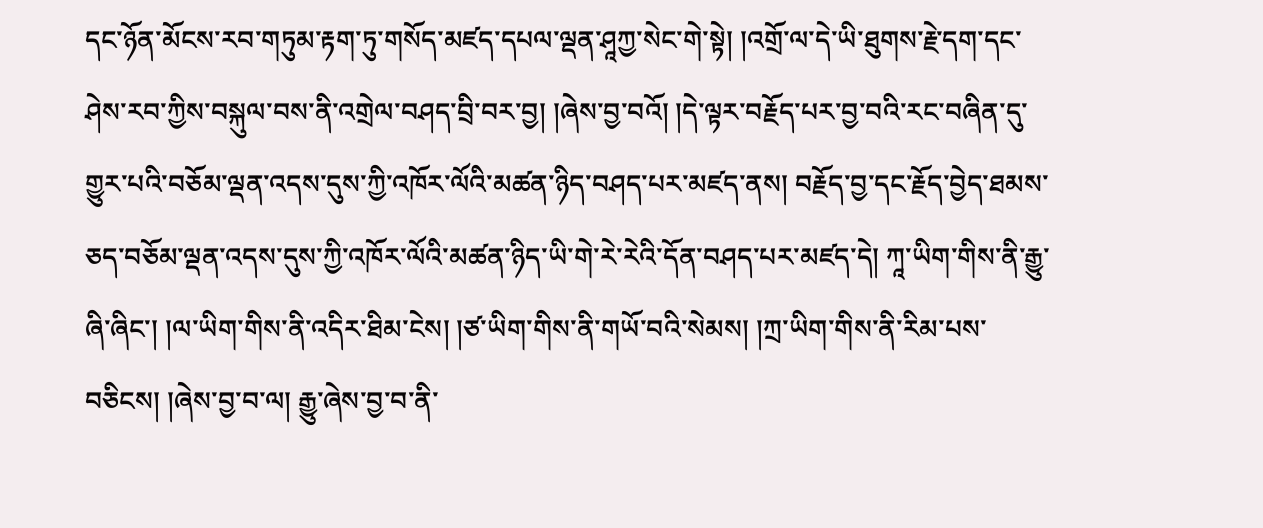དང་ཉོན་མོངས་རབ་གཏུམ་རྟག་ཏུ་གསོད་མཛད་དཔལ་ལྡན་ཤཱཀྱ་སེང་གེ་སྟེ། །འགྲོ་ལ་དེ་ཡི་ཐུགས་རྗེ་དག་དང་ཤེས་རབ་ཀྱིས་བསྐུལ་བས་ནི་འགྲེལ་བཤད་བྲི་བར་བྱ། །ཞེས་བྱ་བའོ། །དེ་ལྟར་བརྗོད་པར་བྱ་བའི་རང་བཞིན་དུ་གྱུར་པའི་བཅོམ་ལྡན་འདས་དུས་ཀྱི་འཁོར་ལོའི་མཚན་ཉིད་བཤད་པར་མཛད་ནས། བརྗོད་བྱ་དང་རྗོད་བྱེད་ཐམས་ཅད་བཅོམ་ལྡན་འདས་དུས་ཀྱི་འཁོར་ལོའི་མཚན་ཉིད་ཡི་གེ་རེ་རེའི་དོན་བཤད་པར་མཛད་དེ། ཀཱ་ཡིག་གིས་ནི་རྒྱུ་ཞི་ཞིང་། །ལ་ཡིག་གིས་ནི་འདིར་ཐིམ་ངེས། །ཙ་ཡིག་གིས་ནི་གཡོ་བའི་སེམས། །ཀྲ་ཡིག་གིས་ནི་རིམ་པས་བཅིངས། །ཞེས་བྱ་བ་ལ། རྒྱུ་ཞེས་བྱ་བ་ནི་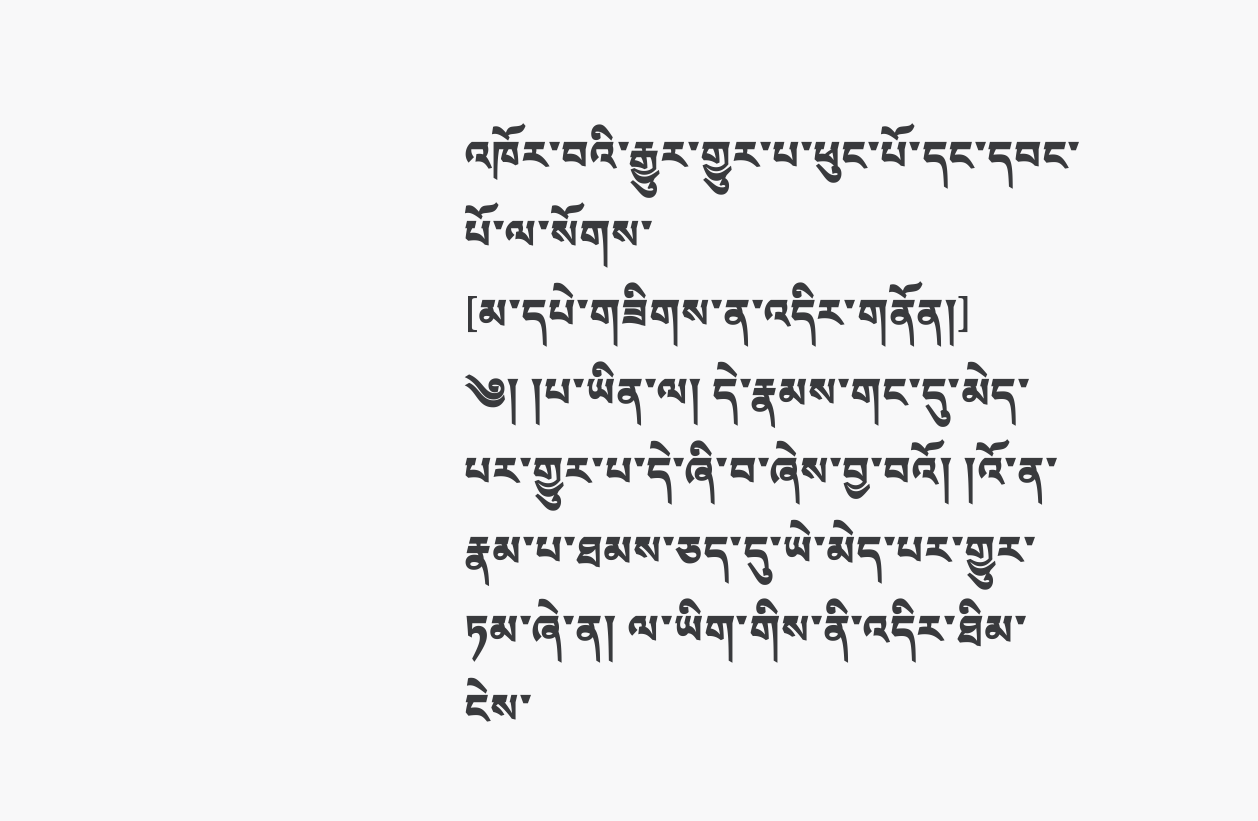འཁོར་བའི་རྒྱུར་གྱུར་པ་ཕུང་པོ་དང་དབང་པོ་ལ་སོགས་
[མ་དཔེ་གཟིགས་ན་འདིར་གནོན།]
༄། །པ་ཡིན་ལ། དེ་རྣམས་གང་དུ་མེད་པར་གྱུར་པ་དེ་ཞི་བ་ཞེས་བྱ་བའོ། །འོ་ན་རྣམ་པ་ཐམས་ཅད་དུ་ཡེ་མེད་པར་གྱུར་ཏམ་ཞེ་ན། ལ་ཡིག་གིས་ནི་འདིར་ཐིམ་ངེས་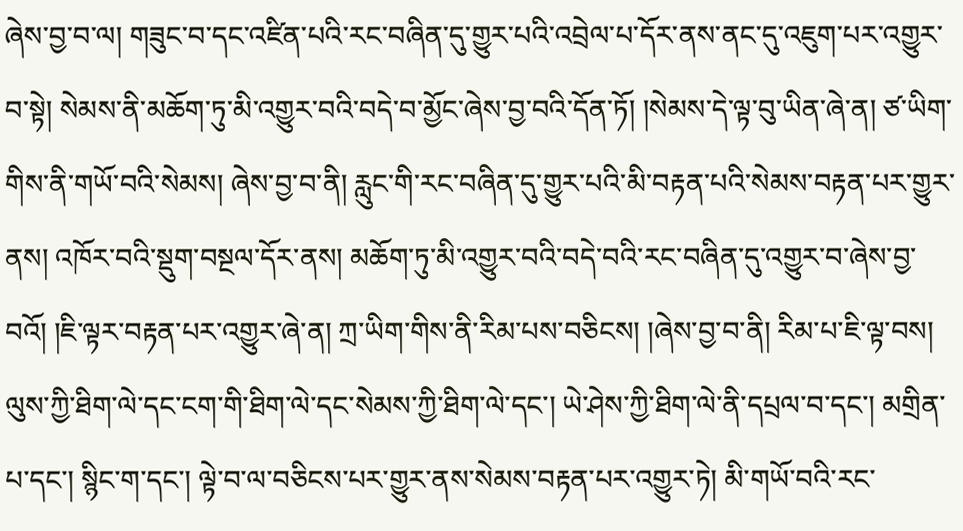ཞེས་བྱ་བ་ལ། གཟུང་བ་དང་འཛིན་པའི་རང་བཞིན་དུ་གྱུར་པའི་འབྲེལ་པ་དོར་ནས་ནང་དུ་འཇུག་པར་འགྱུར་བ་སྟེ། སེམས་ནི་མཆོག་ཏུ་མི་འགྱུར་བའི་བདེ་བ་མྱོང་ཞེས་བྱ་བའི་དོན་ཏོ། །སེམས་དེ་ལྟ་བུ་ཡིན་ཞེ་ན། ཙ་ཡིག་གིས་ནི་གཡོ་བའི་སེམས། ཞེས་བྱ་བ་ནི། རླུང་གི་རང་བཞིན་དུ་གྱུར་པའི་མི་བརྟན་པའི་སེམས་བརྟན་པར་གྱུར་ནས། འཁོར་བའི་སྡུག་བསྔལ་དོར་ནས། མཆོག་ཏུ་མི་འགྱུར་བའི་བདེ་བའི་རང་བཞིན་དུ་འགྱུར་བ་ཞེས་བྱ་བའོ། །ཇི་ལྟར་བརྟན་པར་འགྱུར་ཞེ་ན། ཀྲ་ཡིག་གིས་ནི་རིམ་པས་བཅིངས། །ཞེས་བྱ་བ་ནི། རིམ་པ་ཇི་ལྟ་བས། ལུས་ཀྱི་ཐིག་ལེ་དང་ངག་གི་ཐིག་ལེ་དང་སེམས་ཀྱི་ཐིག་ལེ་དང་། ཡེ་ཤེས་ཀྱི་ཐིག་ལེ་ནི་དཔྲལ་བ་དང་། མགྲིན་པ་དང་། སྙིང་ག་དང་། ལྟེ་བ་ལ་བཅིངས་པར་གྱུར་ནས་སེམས་བརྟན་པར་འགྱུར་ཏེ། མི་གཡོ་བའི་རང་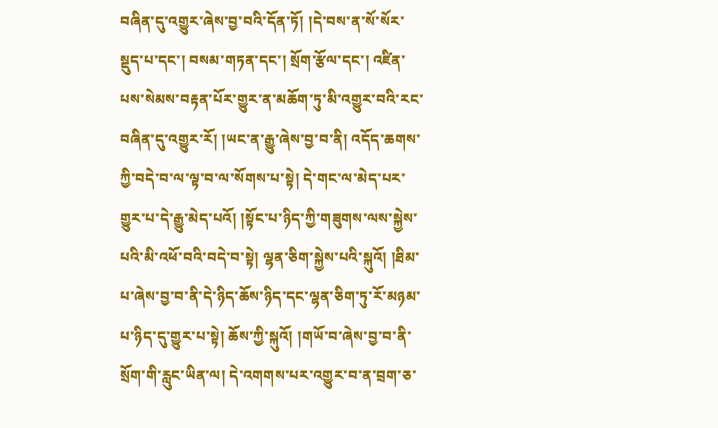བཞིན་དུ་འགྱུར་ཞེས་བྱ་བའི་དོན་ཏོ། །དེ་བས་ན་སོ་སོར་སྡུད་པ་དང་། བསམ་གཏན་དང་། སྲོག་རྩོལ་དང་། འཛིན་པས་སེམས་བརྟན་པོར་གྱུར་ན་མཆོག་ཏུ་མི་འགྱུར་བའི་རང་བཞིན་དུ་འགྱུར་རོ། །ཡང་ན་རྒྱུ་ཞེས་བྱ་བ་ནི། འདོད་ཆགས་ཀྱི་བདེ་བ་ལ་ལྟ་བ་ལ་སོགས་པ་སྟེ། དེ་གང་ལ་མེད་པར་གྱུར་པ་དེ་རྒྱུ་མེད་པའོ། །སྟོང་པ་ཉིད་ཀྱི་གཟུགས་ལས་སྐྱེས་པའི་མི་འཕོ་བའི་བདེ་བ་སྟེ། ལྷན་ཅིག་སྐྱེས་པའི་སྐུའོ། །ཐིམ་པ་ཞེས་བྱ་བ་ནི་དེ་ཉིད་ཆོས་ཉིད་དང་ལྷན་ཅིག་ཏུ་རོ་མཉམ་པ་ཉིད་དུ་གྱུར་པ་སྟེ། ཆོས་ཀྱི་སྐུའོ། །གཡོ་བ་ཞེས་བྱ་བ་ནི་སྲོག་གི་རླུང་ཡིན་ལ། དེ་འགགས་པར་འགྱུར་བ་ན་བྲག་ཅ་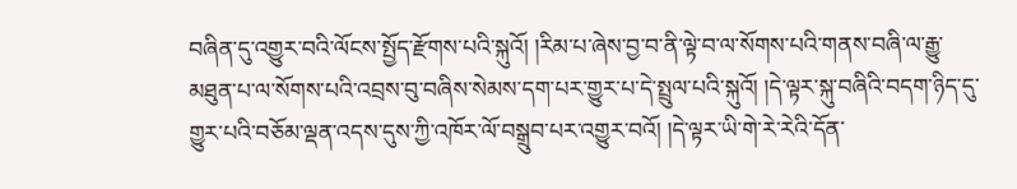བཞིན་དུ་འགྱུར་བའི་ལོངས་སྤྱོད་རྫོགས་པའི་སྐུའོ། །རིམ་པ་ཞེས་བྱ་བ་ནི་ལྟེ་བ་ལ་སོགས་པའི་གནས་བཞི་ལ་རྒྱུ་མཐུན་པ་ལ་སོགས་པའི་འབྲས་བུ་བཞིས་སེམས་དག་པར་གྱུར་པ་དེ་སྤྲུལ་པའི་སྐུའོ། །དེ་ལྟར་སྐུ་བཞིའི་བདག་ཉིད་དུ་གྱུར་པའི་བཅོམ་ལྡན་འདས་དུས་ཀྱི་འཁོར་ལོ་བསྒྲུབ་པར་འགྱུར་བའོ། །དེ་ལྟར་ཡི་གེ་རེ་རེའི་དོན་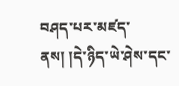བཤད་པར་མཛད་ནས། །དེ་ཉིད་ཡེ་ཤེས་དང་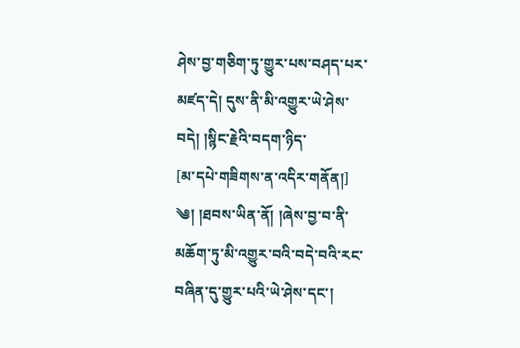ཤེས་བྱ་གཅིག་ཏུ་གྱུར་པས་བཤད་པར་མཛད་དེ། དུས་ནི་མི་འགྱུར་ཡེ་ཤེས་བདེ། །སྙིང་རྗེའི་བདག་ཉིད་
[མ་དཔེ་གཟིགས་ན་འདིར་གནོན།]
༄། །ཐབས་ཡིན་ནོ། །ཞེས་བྱ་བ་ནི་མཆོག་ཏུ་མི་འགྱུར་བའི་བདེ་བའི་རང་བཞིན་དུ་གྱུར་པའི་ཡེ་ཤེས་དང་།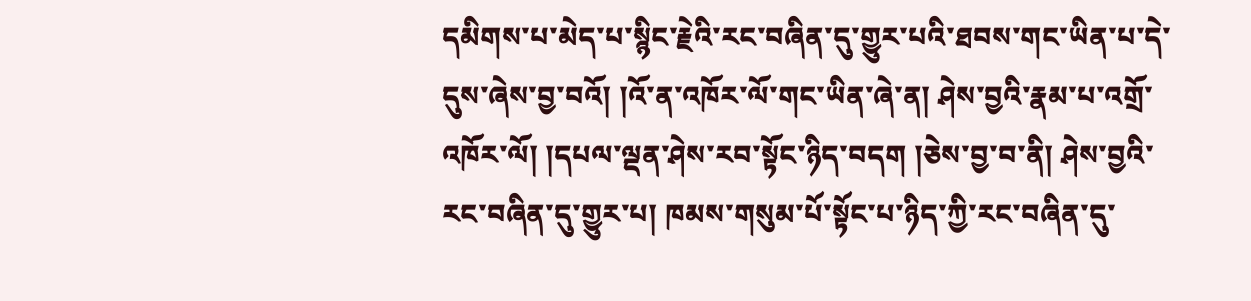དམིགས་པ་མེད་པ་སྙིང་རྗེའི་རང་བཞིན་དུ་གྱུར་པའི་ཐབས་གང་ཡིན་པ་དེ་དུས་ཞེས་བྱ་བའོ། །འོ་ན་འཁོར་ལོ་གང་ཡིན་ཞེ་ན། ཤེས་བྱའི་རྣམ་པ་འགྲོ་འཁོར་ལོ། །དཔལ་ལྡན་ཤེས་རབ་སྟོང་ཉིད་བདག །ཅེས་བྱ་བ་ནི། ཤེས་བྱའི་རང་བཞིན་དུ་གྱུར་པ། ཁམས་གསུམ་པོ་སྟོང་པ་ཉིད་ཀྱི་རང་བཞིན་དུ་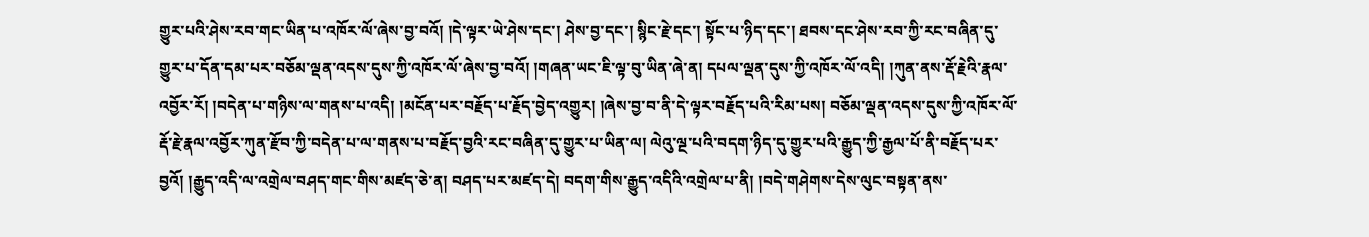གྱུར་པའི་ཤེས་རབ་གང་ཡིན་པ་འཁོར་ལོ་ཞེས་བྱ་བའོ། །དེ་ལྟར་ཡེ་ཤེས་དང་། ཤེས་བྱ་དང་། སྙིང་རྗེ་དང་། སྟོང་པ་ཉིད་དང་། ཐབས་དང་ཤེས་རབ་ཀྱི་རང་བཞིན་དུ་གྱུར་པ་དོན་དམ་པར་བཅོམ་ལྡན་འདས་དུས་ཀྱི་འཁོར་ལོ་ཞེས་བྱ་བའོ། །གཞན་ཡང་ཇི་ལྟ་བུ་ཡིན་ཞེ་ན། དཔལ་ལྡན་དུས་ཀྱི་འཁོར་ལོ་འདི། །ཀུན་ནས་རྡོ་རྗེའི་རྣལ་འབྱོར་རོ། །བདེན་པ་གཉིས་ལ་གནས་པ་འདི། །མངོན་པར་བརྗོད་པ་རྗོད་བྱེད་འགྱུར། །ཞེས་བྱ་བ་ནི་དེ་ལྟར་བརྗོད་པའི་རིམ་པས། བཅོམ་ལྡན་འདས་དུས་ཀྱི་འཁོར་ལོ་རྡོ་རྗེ་རྣལ་འབྱོར་ཀུན་རྫོབ་ཀྱི་བདེན་པ་ལ་གནས་པ་བརྗོད་བྱའི་རང་བཞིན་དུ་གྱུར་པ་ཡིན་ལ། ལེའུ་ལྔ་པའི་བདག་ཉིད་དུ་གྱུར་པའི་རྒྱུད་ཀྱི་རྒྱལ་པོ་ནི་བརྗོད་པར་བྱའོ། །རྒྱུད་འདི་ལ་འགྲེལ་བཤད་གང་གིས་མཛད་ཅེ་ན། བཤད་པར་མཛད་དེ། བདག་གིས་རྒྱུད་འདིའི་འགྲེལ་པ་ནི། །བདེ་གཤེགས་དེས་ལུང་བསྟན་ནས་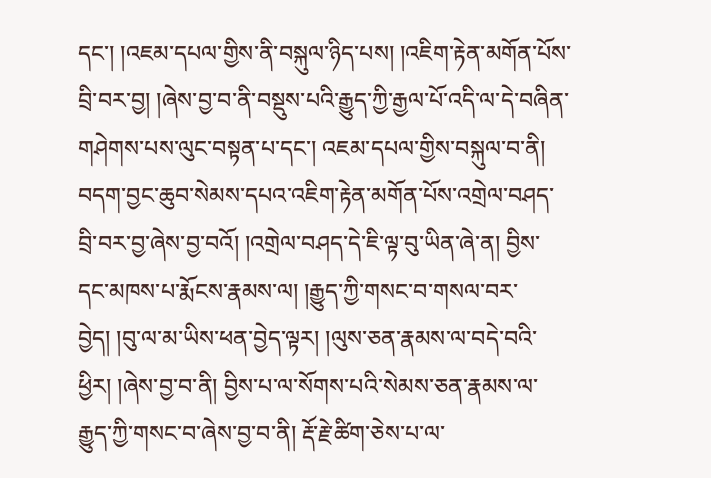དང་། །འཇམ་དཔལ་གྱིས་ནི་བསྐུལ་ཉིད་པས། །འཇིག་རྟེན་མགོན་པོས་བྲི་བར་བྱ། །ཞེས་བྱ་བ་ནི་བསྡུས་པའི་རྒྱུད་ཀྱི་རྒྱལ་པོ་འདི་ལ་དེ་བཞིན་གཤེགས་པས་ལུང་བསྟན་པ་དང་། འཇམ་དཔལ་གྱིས་བསྐུལ་བ་ནི། བདག་བྱང་ཆུབ་སེམས་དཔའ་འཇིག་རྟེན་མགོན་པོས་འགྲེལ་བཤད་བྲི་བར་བྱ་ཞེས་བྱ་བའོ། །འགྲེལ་བཤད་དེ་ཇི་ལྟ་བུ་ཡིན་ཞེ་ན། བྱིས་དང་མཁས་པ་རྨོངས་རྣམས་ལ། །རྒྱུད་ཀྱི་གསང་བ་གསལ་བར་བྱེད། །བུ་ལ་མ་ཡིས་ཕན་བྱེད་ལྟར། །ལུས་ཅན་རྣམས་ལ་བདེ་བའི་ཕྱིར། །ཞེས་བྱ་བ་ནི། བྱིས་པ་ལ་སོགས་པའི་སེམས་ཅན་རྣམས་ལ་རྒྱུད་ཀྱི་གསང་བ་ཞེས་བྱ་བ་ནི། རྡོ་རྗེ་ཚིག་ཅེས་པ་ལ་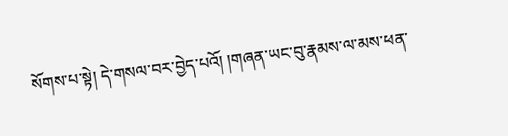སོགས་པ་སྟེ། དེ་གསལ་བར་བྱེད་པའོ། །གཞན་ཡང་བུ་རྣམས་ལ་མས་ཕན་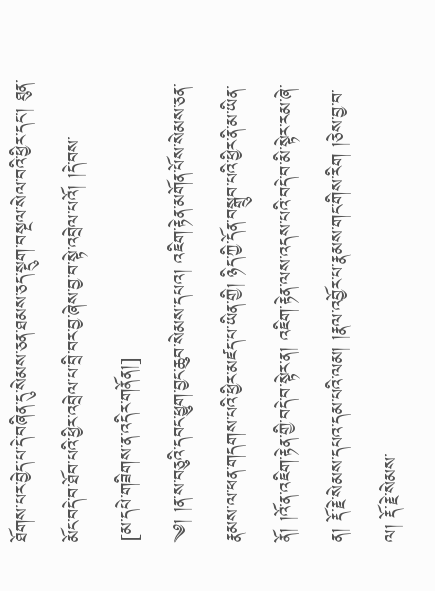ཐོགས་པར་བྱེད་པ་དེ་བཞིན་དུ་སེམས་ཅན་ཐམས་ཅད་སྡུག་བསྔལ་སེལ་བའི་ཕྱིར་དང་། ཐུན་མོང་བདེ་བ་ཐོབ་པའི་ཕྱིར་འབྲེལ་པ་བྲི་བར་བྱ་ཞེས་བྱ་བ་སྟེ་འབྲེལ་པའོ། །དེ་བས་
[མ་དཔེ་གཟིགས་ན་འདིར་གནོན།]
༄། །ན་ས་བཅུའི་དབང་ཕྱུག་བྱང་ཆུབ་སེམས་དཔའ། འཇིག་རྟེན་མགོན་པོས་སེམས་ཅན་རྣམས་ལ་ཕན་གདགས་པའི་ཕྱིར་མཛད་པ་ཡིན་གྱི། ཉིད་ཀྱི་དོན་བསྒྲུབ་པའི་ཕྱིར་ནི་མ་ཡིན་ནོ། །འོ་ན་འཇིག་རྟེན་གྱི་བདེ་བ་སྟེར་ན། འཇིག་རྟེན་ལས་འདས་པའི་བདེ་བ་མི་སྟེར་རམ་ཞེ་ན། རྡོ་རྗེ་སེམས་དཔའ་དམ་པའི་ལམ། །རྣལ་འབྱོར་པ་རྣམས་གང་གིས་རིག །ཅེས་བྱ་བ་ལ། རྡོ་རྗེ་སེམས་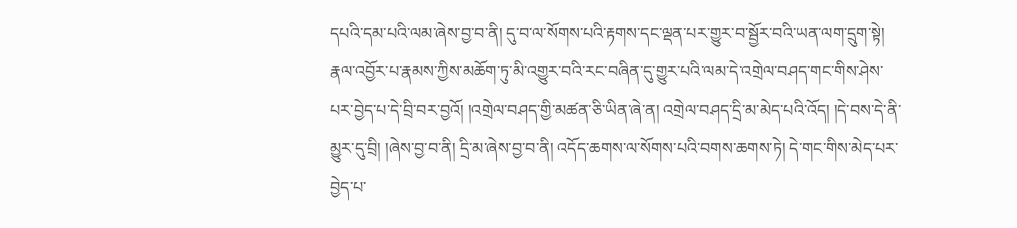དཔའི་དམ་པའི་ལམ་ཞེས་བྱ་བ་ནི། དུ་བ་ལ་སོགས་པའི་རྟགས་དང་ལྡན་པར་གྱུར་བ་སྦྱོར་བའི་ཡན་ལག་དྲུག་སྟེ། རྣལ་འབྱོར་པ་རྣམས་ཀྱིས་མཆོག་ཏུ་མི་འགྱུར་བའི་རང་བཞིན་དུ་གྱུར་པའི་ལམ་དེ་འགྲེལ་བཤད་གང་གིས་ཤེས་པར་བྱེད་པ་དེ་བྲི་བར་བྱའོ། །འགྲེལ་བཤད་གྱི་མཚན་ཅི་ཡིན་ཞེ་ན། འགྲེལ་བཤད་དྲི་མ་མེད་པའི་འོད། །དེ་བས་དེ་ནི་མྱུར་དུ་བྲི། །ཞེས་བྱ་བ་ནི། དྲི་མ་ཞེས་བྱ་བ་ནི། འདོད་ཆགས་ལ་སོགས་པའི་བགས་ཆགས་ཏེ། དེ་གང་གིས་མེད་པར་བྱེད་པ་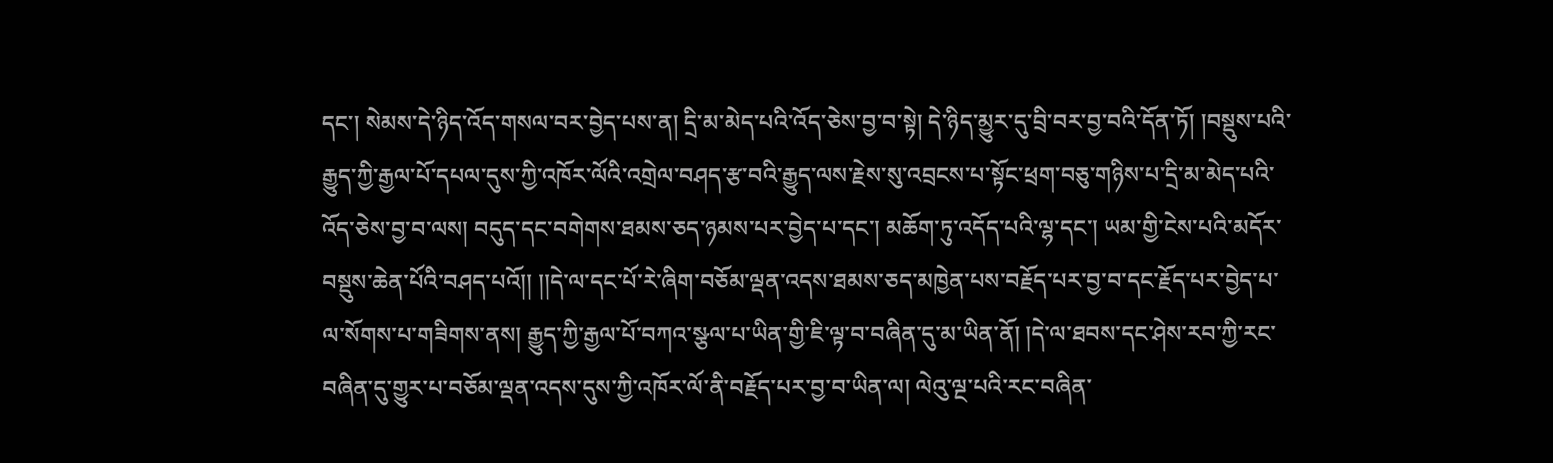དང་། སེམས་དེ་ཉིད་འོད་གསལ་བར་བྱེད་པས་ན། དྲི་མ་མེད་པའི་འོད་ཅེས་བྱ་བ་སྟེ། དེ་ཉིད་མྱུར་དུ་བྲི་བར་བྱ་བའི་དོན་ཏོ། །བསྡུས་པའི་རྒྱུད་ཀྱི་རྒྱལ་པོ་དཔལ་དུས་ཀྱི་འཁོར་ལོའི་འགྲེལ་བཤད་རྩ་བའི་རྒྱུད་ལས་རྗེས་སུ་འབྲངས་པ་སྟོང་ཕྲག་བཅུ་གཉིས་པ་དྲི་མ་མེད་པའི་འོད་ཅེས་བྱ་བ་ལས། བདུད་དང་བགེགས་ཐམས་ཅད་ཉམས་པར་བྱེད་པ་དང་། མཆོག་ཏུ་འདོད་པའི་ལྷ་དང་། ཡམ་གྱི་ངེས་པའི་མདོར་བསྡུས་ཆེན་པོའི་བཤད་པའོ།། །།དེ་ལ་དང་པོ་རེ་ཞིག་བཅོམ་ལྡན་འདས་ཐམས་ཅད་མཁྱེན་པས་བརྗོད་པར་བྱ་བ་དང་རྗོད་པར་བྱེད་པ་ལ་སོགས་པ་གཟིགས་ནས། རྒྱུད་ཀྱི་རྒྱལ་པོ་བཀའ་སྩལ་པ་ཡིན་གྱི་ཇི་ལྟ་བ་བཞིན་དུ་མ་ཡིན་ནོ། །དེ་ལ་ཐབས་དང་ཤེས་རབ་ཀྱི་རང་བཞིན་དུ་གྱུར་པ་བཅོམ་ལྡན་འདས་དུས་ཀྱི་འཁོར་ལོ་ནི་བརྗོད་པར་བྱ་བ་ཡིན་ལ། ལེའུ་ལྔ་པའི་རང་བཞིན་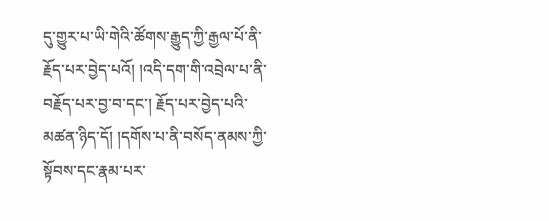དུ་གྱུར་པ་ཡི་གེའི་ཚོགས་རྒྱུད་ཀྱི་རྒྱལ་པོ་ནི་རྗོད་པར་བྱེད་པའོ། །འདི་དག་གི་འབྲེལ་པ་ནི་བརྗོད་པར་བྱ་བ་དང་། རྗོད་པར་བྱེད་པའི་མཚན་ཉིད་དོ། །དགོས་པ་ནི་བསོད་ནམས་ཀྱི་སྟོབས་དང་རྣམ་པར་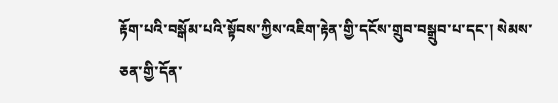རྟོག་པའི་བསྒོམ་པའི་སྟོབས་ཀྱིས་འཇིག་རྟེན་གྱི་དངོས་གྲུབ་བསྒྲུབ་པ་དང་། སེམས་ཅན་གྱི་དོན་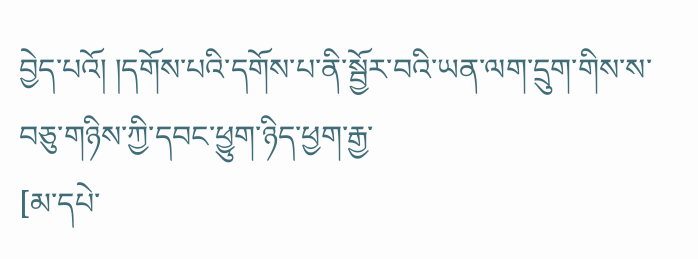བྱེད་པའོ། །དགོས་པའི་དགོས་པ་ནི་སྦྱོར་བའི་ཡན་ལག་དྲུག་གིས་ས་བཅུ་གཉིས་ཀྱི་དབང་ཕྱུག་ཉིད་ཕྱག་རྒྱ་
[མ་དཔེ་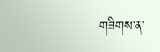གཟིགས་ན་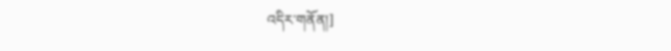འདིར་གནོན།]